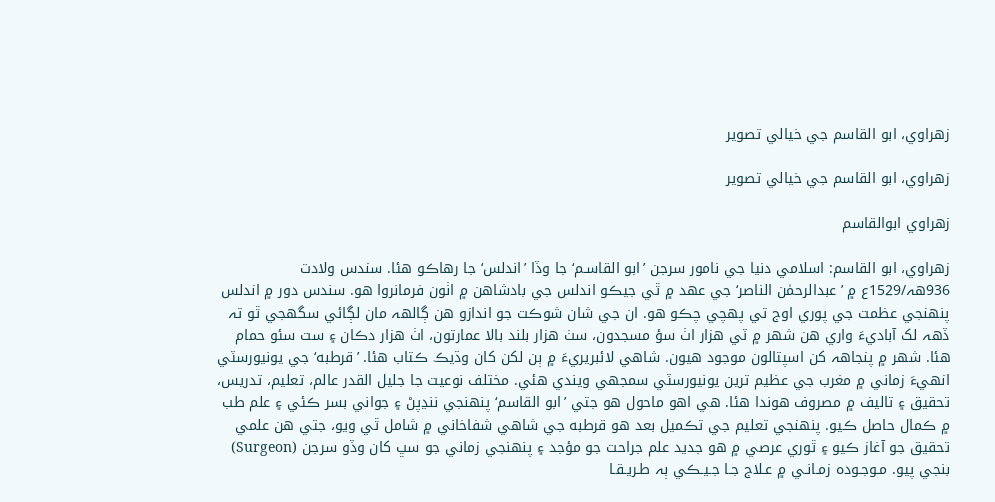زهراوي، ابو القاسم جي خيالي تصوير

زهراوي، ابو القاسم جي خيالي تصوير

زهراوي ابوالقاسم

زهراوي، ابو القاسم: اسلامي دنيا جي نامور سرجن ’ابو القاسـم‘ جا وڏا ’اندلس‘ جا رهاڪو هئا. سندس ولادت 936ھہ/1529ع ۾ ’عبدالرحمٰن الناصر‘ جي عھد ۾ ٿي جيڪو اندلس جي بادشاهن ۾ اٺون فرمانروا هو. سندس دور ۾ اندلس پنھنجي عظمت جي پوري اوج تي پهچي چڪو هو. ان جي شان شوڪت جو اندازو هن ڳالھہ مان لڳائي سگهجي ٿو تہ ڏھہ لک آباديءَ واري هن شھر ۾ ٽي هزار اٺ سؤ مسجدون، سٺ هزار بلند بالا عمارتون، اٺ هزار دڪان ۽ ست سئو حمام هئا. شھر ۾ پنجاھہ کن اسپتالون موجود هيون. شاهي لائبريريءَ ۾ ٻن لکن کان وڌيڪ ڪتاب هئا. ’قرطبه‘ جي يونيورسٽي انهيءَ زماني ۾ مغرب جي عظيم ترين يونيورسٽي سمجهي ويندي هئي. مختلف نوعيت جا جليل القدر عالم، تعليم، تدريس، تحقيق ۽ تاليف ۾ مصروف هوندا هئا. هي اهو ماحول هو جتي ’ابو القاسم‘ پنھنجي ننڍپڻ ۽ جواني بسر ڪئي ۽ علم طب ۾ ڪمال حاصل ڪيو. پنھنجي تعليم جي تڪميل بعد هو قرطبه جي شاهي شفاخاني ۾ شامل ٿي ويو، جتي هن علمي تحقيق جو آغاز ڪيو ۽ ٿوري عرصي ۾ هو جديد علم جراحت جو مؤجد ۽ پنھنجي زماني جو سڀ کان وڏو سرجن (Surgeon) بنجي پيو. مـوجـوده زمـانـي ۾ عـلاج جـا جـيـڪي ٻہ طـريـقـا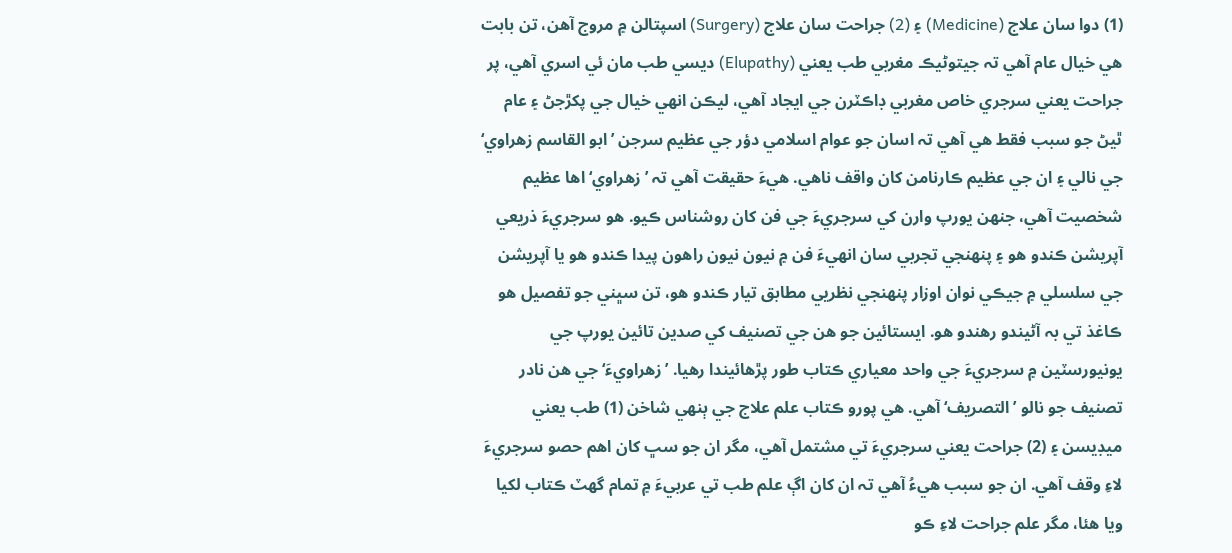(1) دوا سان علاج (Medicine) ۽ (2) جراحت سان علاج (Surgery) اسپتالن ۾ مروج آهن، تن بابت هي خيال عام آهي تہ جيتوڻيڪ مغربي طب يعني (Elupathy) ديسي طب مان ئي اسري آهي، پر جراحت يعني سرجري خاص مغربي ڊاڪٽرن جي ايجاد آهي، ليڪن انهي خيال جي پکڙجڻ ۽ عام ٿيڻ جو سبب فقط هي آهي تہ اسان جو عوام اسلامي دؤر جي عظيم سرجن ’ابو القاسم زهراوي‘ جي نالي ۽ ان جي عظيم ڪارنامن کان واقف ناهي. هيءَ حقيقت آهي تہ ’زهراوي‘ اها عظيم شخصيت آهي، جنهن يورپ وارن کي سرجريءَ جي فن کان روشناس ڪيو. هو سرجريءَ ذريعي آپريشن ڪندو هو ۽ پنھنجي تجربي سان انهيءَ فن ۾ نيون نيون راهون پيدا ڪندو هو يا آپريشن جي سلسلي ۾ جيڪي نوان اوزار پنھنجي نظريي مطابق تيار ڪندو هو، تن سڀني جو تفصيل هو ڪاغذ تي بہ آڻيندو رهندو هو. ايستائين جو هن جي تصنيف کي صدين تائين يورپ جي يونيورسٽين ۾ سرجريءَ جي واحد معياري ڪتاب طور پڙهائيندا رهيا. ’زهراويءَ‘ جي هن نادر تصنيف جو نالو ’التصريف‘ آهي. هي پورو ڪتاب علم علاج جي ٻنهي شاخن (1) طب يعني ميڊيسن ۽ (2) جراحت يعني سرجريءَ تي مشتمل آهي، مگر ان جو سڀ کان اهم حصو سرجريءَ لاءِ وقف آهي. ان جو سبب هيءُ آهي تہ ان کان اڳ علم طب تي عربيءَ ۾ تمام گهٽ ڪتاب لکيا ويا هئا، مگر علم جراحت لاءِ ڪو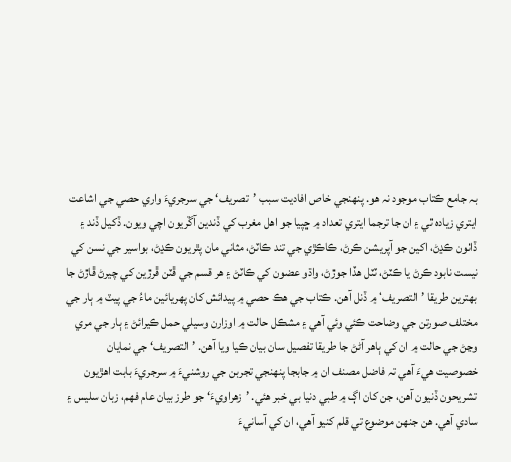بہ جامع ڪتاب موجود نہ هو. پنھنجي خاص افاديت سبب ’تصريف‘ جي سرجريءَ واري حصي جي اشاعت ايتري زياده ٿي ۽ ان جا ترجما ايتري تعداد ۾ ڇپيا جو اهل مغرب کي ڏندين آڱريون اچي ويون. ڏکيل ڏند ۽ ڏاٺون ڪڍڻ، اکين جو آپريشن ڪرڻ، ڪاڪڙي جي تند ڪاٽڻ، مثاني مان پٿريون ڪڍڻ، بواسير جي نسن کي نيست نابود ڪرڻ يا ڪٽڻ، ٽٽل هڏا جوڙڻ، واڌو عضون کي ڪاٽڻ ۽ هر قسم جي ڦٽن ڦرڙين کي چيرڻ ڦاڙڻ جا بھترين طريقا ’التصريف‘ ۾ ڏنل آهن. ڪتاب جي هڪ حصي ۾ پيدائش کان پهريائين ماءُ جي پيٽ ۾ ٻار جي مختلف صورتن جي وضاحت ڪئي وئي آهي ۽ مشڪل حالت ۾ اوزارن وسيلي حمل ڪيرائڻ ۽ ٻار جي مري وڃڻ جي حالت ۾ ان کي ٻاهر آڻڻ جا طريقا تفصيل سان بيان ڪيا ويا آهن. ’التصريف‘ جي نمايان خصوصيت هيءَ آهي تہ فاضل مصنف ان ۾ جابجا پنھنجي تجربن جي روشنيءَ ۾ سرجريءَ بابت اهڙيون تشريحون ڏنيون آهن، جن کان اڳ ۾ طبي دنيا بي خبر هئي. ’زهراويءَ‘ جو طرز بيان عام فهم، زبان سليس ۽ سادي آهي. هن جنهن موضوع تي قلم کنيو آهي، ان کي آسانيءَ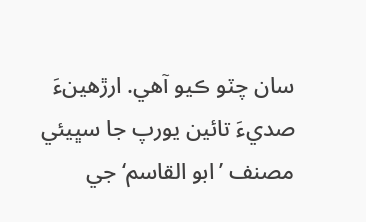سان چٽو ڪيو آهي. ارڙهينءَ صديءَ تائين يورپ جا سڀيئي مصنف ’ابو القاسم‘ جي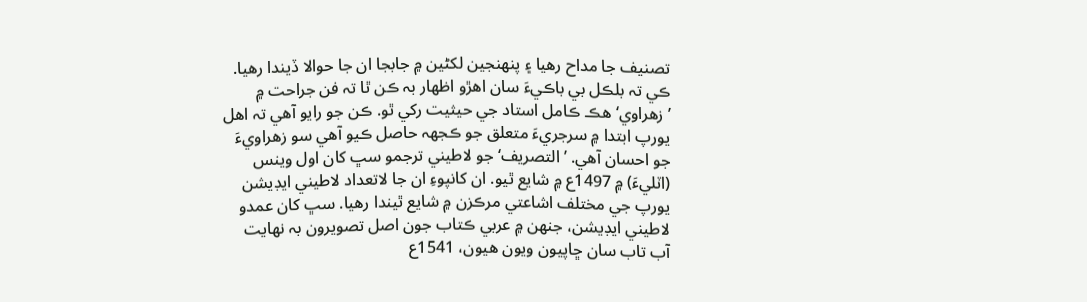تصنيف جا مداح رهيا ۽ پنهنجين لکڻين ۾ جابجا ان جا حوالا ڏيندا رهيا. ڪي تہ بلڪل بي باڪيءَ سان اهڙو اظهار بہ ڪن ٿا تہ فن جراحت ۾ ’زهراوي‘ هڪ ڪامل استاد جي حيثيت رکي ٿو. ڪن جو رايو آهي تہ اهل يورپ ابتدا ۾ سرجريءَ متعلق جو ڪجهہ حاصل ڪيو آهي سو زهراويءَ جو احسان آهي. ’التصريف‘ جو لاطيني ترجمو سڀ کان اول وينس (اٽليءَ) ۾ 1497ع ۾ شايع ٿيو. ان کانپوءِ ان جا لاتعداد لاطيني ايڊيشن يورپ جي مختلف اشاعتي مرڪزن ۾ شايع ٿيندا رهيا. سڀ کان عمدو لاطيني ايڊيشن، جنهن ۾ عربي ڪتاب جون اصل تصويرون بہ نهايت آب تاب سان ڇاپيون ويون هيون، 1541ع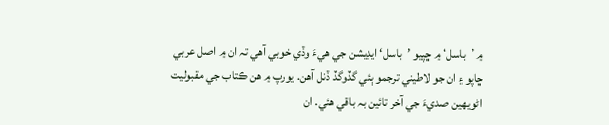۾ ’باسل‘ ۾ ڇپيو ’باسل‘ ايڊيشن جي هيءَ وڏي خوبي آهي تہ ان ۾ اصل عربي ڇاپو ۽ ان جو لاطيني ترجمو ٻئي گڏوگڏ ڏنل آهن. يورپ ۾ هن ڪتاب جي مقبوليت اڻويهين صديءَ جي آخر تائين بہ باقي هئي. ان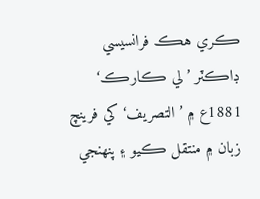ڪري هڪ فرانسيسي ڊاڪٽر ’لي ڪارڪ‘ 1881ع ۾ ’التصريف‘ کي فرينچ زبان ۾ منتقل ڪيو ۽ پنھنجي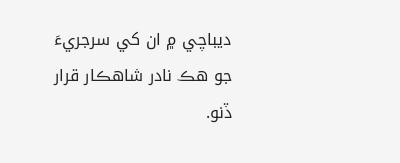ديباچي ۾ ان کي سرجريءَ جو هڪ نادر شاهڪار قرار ڏنو.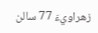زهراويءَ 77 سالن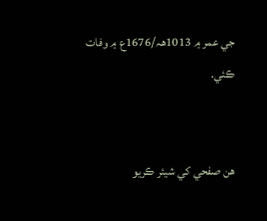جي عمر ۾ 1013ھہ/1676ع ۾ وفات ڪئي.


هن صفحي کي شيئر ڪريو